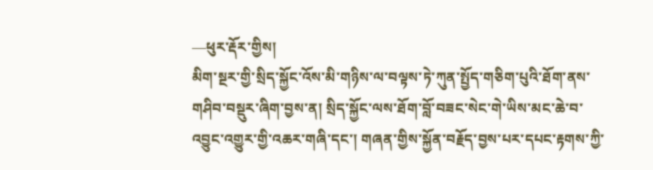—ཕུར་རྡོར་གྱིས།
མིག་སྔར་གྱི་སྲིད་སྐྱོང་འོས་མི་གཉིས་ལ་བལྟས་ཏེ་ཀུན་སྤྱོད་གཅིག་པུའི་ཐོག་ནས་གཤིབ་བསྡུར་ཞིག་བྱས་ན། སྲིད་སྐྱོང་ལས་ཐོག་བློ་བཟང་སེང་གེ་ཡིས་མང་ཆེ་བ་འབྱུང་འགྱུར་གྱི་འཆར་གཞི་དང་། གཞན་གྱིས་སྐྱོན་བརྗོད་བྱས་པར་དཔང་རྟགས་ཀྱི་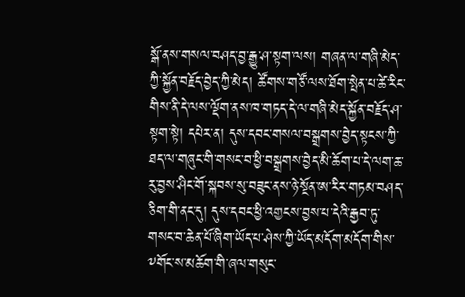སྒོ་ནས་གསལ་བཤད་བྱ་རྒྱུ་ཤ་སྟག་ལས། གཞན་ལ་གཞི་མེད་ཀྱི་སྐྱོན་བརྗོད་བྱེད་ཀྱི་མེད། ཚོགས་གཙོ་ལས་ཐོག་སྤེན་པ་ཚེ་རིང་གིས་ནི་དེ་ལས་ལྡོག་ནས་ཁ་གཏད་དེ་ལ་གཞི་མེད་སྐྱོན་བརྗོད་ཤ་སྟག་སྟེ། དཔེར་ན། དུས་དབང་གསལ་བསྒྲགས་བྱེད་སྟངས་ཀྱི་ཐད་ལ་གཞུང་གི་གསང་བ་ཕྱི་བསྒྲགས་བྱེད་མི་ཆོག་པ་དེ་ལག་ཆ་རུ་བྱས་ཤིང་གོ་སྐབས་སུ་བཟུང་ནས་ཉེ་སྔོན་ཨ་རིར་གཏམ་བཤད་ཅིག་གི་ནང་དུ། དུས་དབང་ཕྱི་འགྱངས་བྱས་པ་དེའི་རྒྱབ་ཏུ་གསང་བ་ཆེན་པོ་ཞིག་ཡོད་པ་ཤེས་ཀྱི་ཡོད་མདོག་མདོག་གིས་༸གོང་ས་མཆོག་གི་ཞལ་གསུང་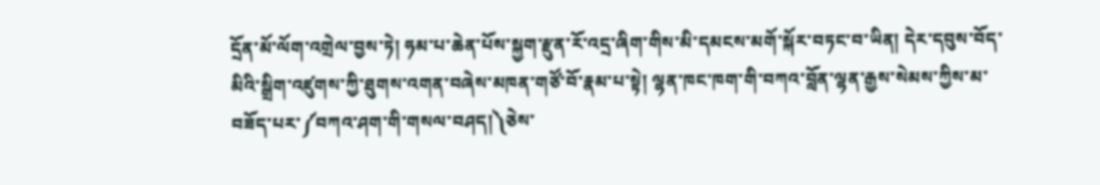དྲོན་མོ་ལོག་འགྲེལ་བྱས་ཏེ། ཧམ་པ་ཆེན་པོས་སྐྱག་རྫུན་རོ་འདྲ་ཞིག་གིས་མི་དམངས་མགོ་སྐོར་བཏང་བ་ཡིན། དེར་དབུས་བོད་མིའི་སྒྲིག་འཛུགས་ཀྱི་ཐུགས་འགན་བཞེས་མཁན་གཙོ་བོ་རྣམ་པ་སྟེ། ལྷན་ཁང་ཁག་གི་བཀའ་བློན་ལྷན་རྒྱས་སེམས་ཀྱིས་མ་བཟོད་པར་༼བཀའ་ཤག་གི་གསལ་བཤད།༽ཅེས་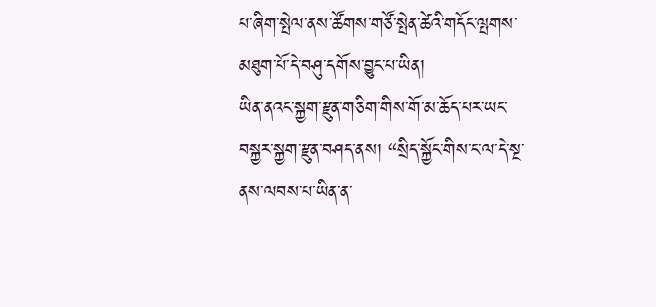པ་ཞིག་སྤེལ་ནས་ཚོགས་གཙོ་སྤེན་ཚེའི་གདོང་ལྤགས་མཐུག་པོ་དེ་བཤུ་དགོས་བྱུང་པ་ཡིན།
ཡིན་ནའང་སྐྱག་རྫུན་གཅིག་གིས་གོ་མ་ཆོད་པར་ཡང་བསྐྱར་སྐྱག་རྫུན་བཤད་ནས། “སྲིད་སྐྱོང་གིས་ང་ལ་དེ་སྔ་ནས་ལབས་པ་ཡིན་ན་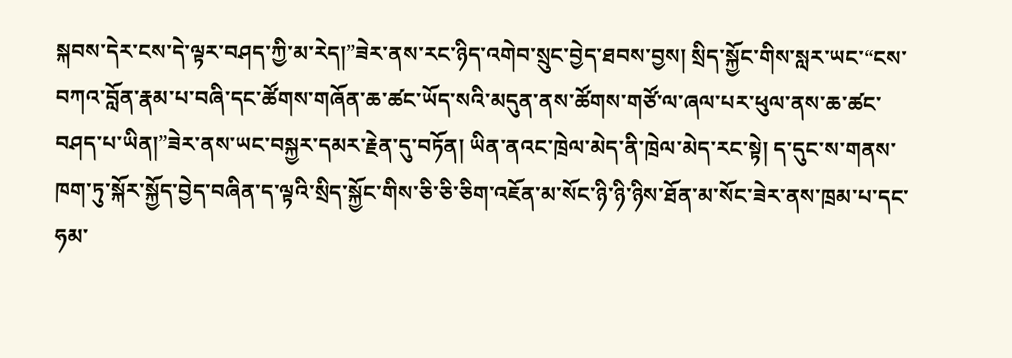སྐབས་དེར་ངས་དེ་ལྟར་བཤད་ཀྱི་མ་རེད།”ཟེར་ནས་རང་ཉིད་འགེབ་སྲུང་བྱེད་ཐབས་བྱས། སྲིད་སྐྱོང་གིས་སླར་ཡང་“ངས་བཀའ་བློན་རྣམ་པ་བཞི་དང་ཚོགས་གཞོན་ཆ་ཚང་ཡོད་སའི་མདུན་ནས་ཚོགས་གཙོ་ལ་ཞལ་པར་ཕུལ་ནས་ཆ་ཚང་བཤད་པ་ཡིན།”ཟེར་ནས་ཡང་བསྐྱར་དམར་རྗེན་དུ་བཏོན། ཡིན་ནའང་ཁྲེལ་མེད་ནི་ཁྲེལ་མེད་རང་སྟེ། ད་དུང་ས་གནས་ཁག་ཏུ་སྐོར་སྐྱོད་བྱེད་བཞིན་ད་ལྟའི་སྲིད་སྐྱོང་གིས་ཅི་ཅི་ཅིག་འཇོན་མ་སོང་ཉི་ཉི་ཉིས་ཐོན་མ་སོང་ཟེར་ནས་ཁྲམ་པ་དང་ཧམ་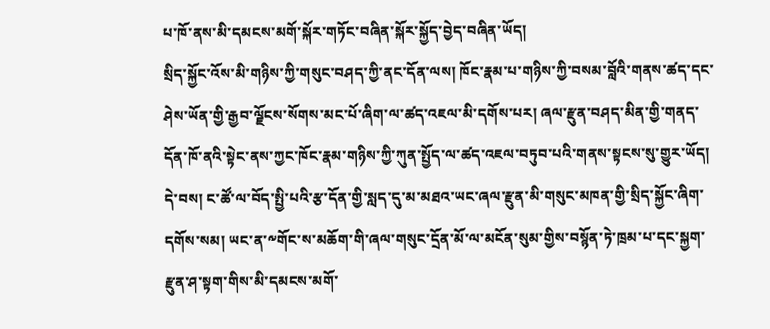པ་ཁོ་ནས་མི་དམངས་མགོ་སྐོར་གཏོང་བཞིན་སྐོར་སྐྱོད་བྱེད་བཞིན་ཡོད།
སྲིད་སྐྱོང་འོས་མི་གཉིས་ཀྱི་གསུང་བཤད་ཀྱི་ནང་དོན་ལས། ཁོང་རྣམ་པ་གཉིས་ཀྱི་བསམ་བློའི་གནས་ཚད་དང་ཤེས་ཡོན་གྱི་རྒྱབ་ལྗོངས་སོགས་མང་པོ་ཞིག་ལ་ཚད་འཇལ་མི་དགོས་པར། ཞལ་རྫུན་བཤད་མིན་གྱི་གནད་དོན་ཁོ་ནའི་སྟེང་ནས་ཀྱང་ཁོང་རྣམ་གཉིས་ཀྱི་ཀུན་སྤྱོད་ལ་ཚད་འཇལ་བཏུབ་པའི་གནས་སྟངས་སུ་གྱུར་ཡོད། དེ་བས། ང་ཚོ་ལ་བོད་སྤྱི་པའི་རྩ་དོན་གྱི་སླད་དུ་མ་མཐའ་ཡང་ཞལ་རྫུན་མི་གསུང་མཁན་གྱི་སྲིད་སྐྱོང་ཞིག་དགོས་སམ། ཡང་ན་༸གོང་ས་མཆོག་གི་ཞལ་གསུང་དྲོན་མོ་ལ་མངོན་སུམ་གྱིས་བསྙོན་ཏེ་ཁྲམ་པ་དང་སྐྱག་རྫུན་ཤ་སྟག་གིས་མི་དམངས་མགོ་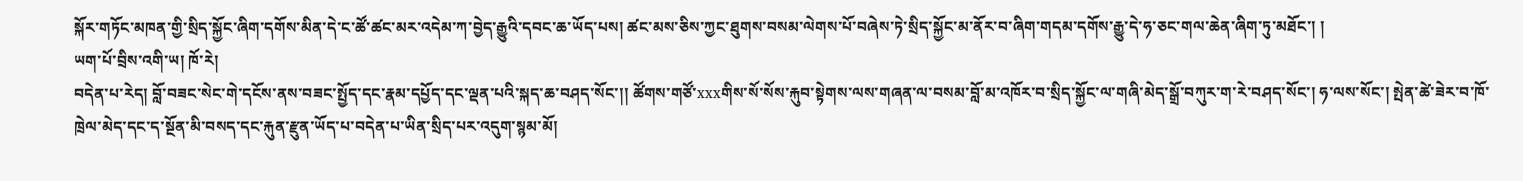སྐོར་གཏོང་མཁན་གྱི་སྲིད་སྐྱོང་ཞིག་དགོས་མིན་དེ་ང་ཚོ་ཚང་མར་འདེམ་ཀ་བྱེད་རྒྱུའི་དབང་ཆ་ཡོད་པས། ཚང་མས་ཅིས་ཀྱང་ཐུགས་བསམ་ལེགས་པོ་བཞེས་ཏེ་སྲིད་སྐྱོང་མ་ནོར་བ་ཞིག་གདམ་དགོས་རྒྱུ་དེ་ཧ་ཅང་གལ་ཆེན་ཞིག་ཏུ་མཐོང་། །
ཡག་པོ་བྲིས་འགི་ཡ། ཁོ་རེ།
བདེན་པ་རེད། བློ་བཟང་སེང་གེ་དངོས་ནས་བཟང་སྤྱོད་དང་རྣམ་དཔྱོད་དང་ལྡན་པའི་སྐད་ཆ་བཤད་སོང་།། ཚོགས་གཙོ་xxxགིས་སོ་སོས་རྐུབ་སྟེགས་ལས་གཞན་ལ་བསམ་བློ་མ་འཁོར་བ་སྲིད་སྐྱོང་ལ་གཞི་མེད་སྒྲོ་བཀུར་ག་རེ་བཤད་སོང་། ཧ་ལས་སོང་། སྤེན་ཚེ་ཟེར་བ་ཁོ་ཁྲེལ་མེད་དང་ད་སྔོན་མི་བསད་དང་རྐུན་རྫུན་ཡོད་པ་བདེན་པ་ཡིན་སྲིད་པར་འདུག་སྙམ་མོ།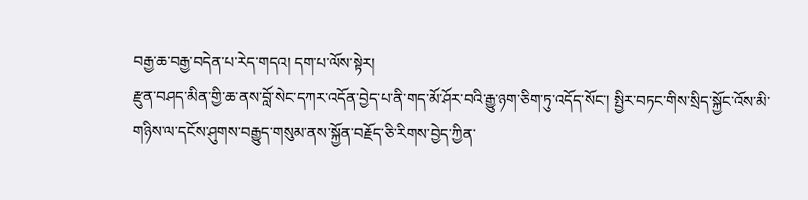བརྒྱ་ཆ་བརྒྱ་བདེན་པ་རེད་གདའ། དག་པ་ལོས་སྟེར།
རྫུན་བཤད་མིན་གྱི་ཆ་ནས་བློ་སེང་དཀར་འདོན་བྱེད་པ་ནི་གད་མོ་ཤོར་བའི་རྒྱུ་ཉག་ཅིག་ཏུ་འདོད་སོང་། སྤྱིར་བཏང་གིས་སྲིད་སྐྱོང་འོས་མི་གཉིས་ལ་དངོས་ཤུགས་བརྒྱུད་གསུམ་ནས་སྐྱོན་བརྗོད་ཅི་རིགས་བྱེད་ཀྱིན་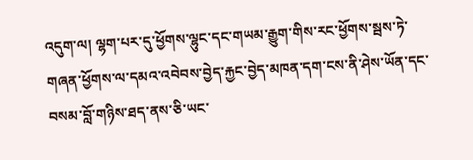འདུག་ལ། ལྷག་པར་དུ་ཕྱོགས་ལྷུང་དང་གཡམ་རྒྱུག་གིས་རང་ཕྱོགས་སྦས་ཏེ་གཞན་ཕྱོགས་ལ་དམའ་འབེབས་བྱེད་རྐྱང་བྱེད་མཁན་དག་ངས་ནི་ཤེས་ཡོན་དང་བསམ་བློ་གཉིས་ཐད་ནས་ཅི་ཡང་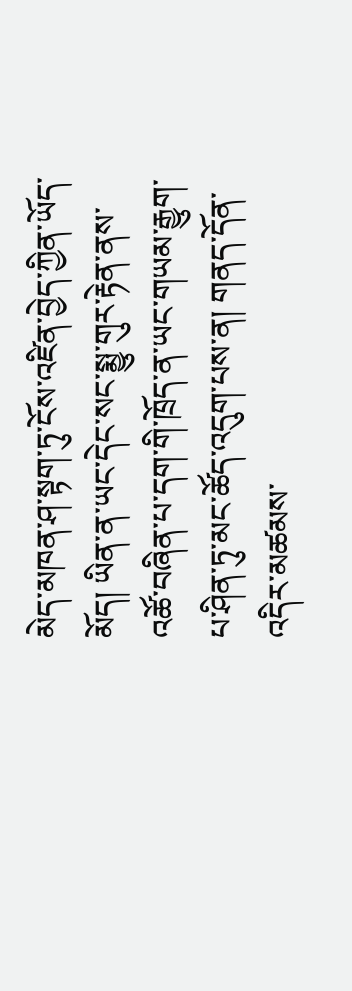མེད་མཁན་ཤ་སྟག་ཏུ་ངོས་འཛིན་བྱེད་ཀྱིན་ཡོད་མོད། ཡིན་ན་ཡང་དེང་སང་སྨྱུ་གུར་རྟེན་ནས་འཚོ་བཞིན་པ་དག་གི་ཁྲོད་ན་ཡང་གཡམ་རྒྱུག་པ་ཤིན་ཏུ་མང་ཚོད་འདུག་པས་ན། གནད་དོན་འདིར་མཚམས་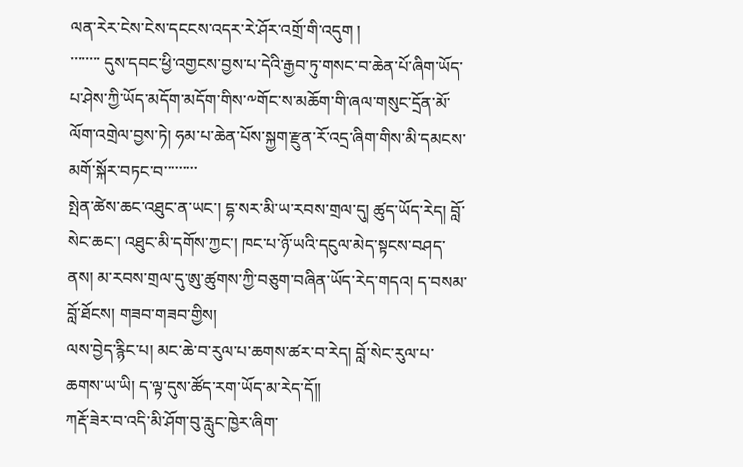ལན་རེར་ངེས་ངེས་དངངས་འདར་རེ་ཤོར་འགྲོ་གི་འདུག །
་་་་་་་་ དུས་དབང་ཕྱི་འགྱངས་བྱས་པ་དེའི་རྒྱབ་ཏུ་གསང་བ་ཆེན་པོ་ཞིག་ཡོད་པ་ཤེས་ཀྱི་ཡོད་མདོག་མདོག་གིས་༸གོང་ས་མཆོག་གི་ཞལ་གསུང་དྲོན་མོ་ལོག་འགྲེལ་བྱས་ཏེ། ཧམ་པ་ཆེན་པོས་སྐྱག་རྫུན་རོ་འདྲ་ཞིག་གིས་མི་དམངས་མགོ་སྐོར་བཏང་བ་་་་་་་་་
སྤེན་ཚེས་ཆང་འཐུང་ན་ཡང་། དྷ་སར་མི་ཡ་རབས་གྲལ་དུ། ཚུད་ཡོད་རེད། བློ་སེང་ཆང་། འཐུང་མི་དགོས་ཀྱང་། ཁང་པ་ཉོ་ཡའི་དངུལ་མེད་སྟངས་བཤད་ནས། མ་རབས་གྲལ་དུ་ཨུ་ཚུགས་ཀྱི་བཅུག་བཞིན་ཡོད་རེད་གདའ། ད་བསམ་བློ་ཐོངས། གཟབ་གཟབ་གྱིས།
ལས་བྱེད་རྙིང་པ། མང་ཆེ་བ་རུལ་པ་ཆགས་ཚར་བ་རེད། བློ་སེང་རུལ་པ་ཆགས་ཡ་ཡི། ད་ལྟ་དུས་ཚོད་རག་ཡོད་མ་རེད་དོ།།
ཀརྡོ་ཟེར་བ་འདི་མི་ཤོག་བུ་རླུང་ཁྱེར་ཞིག་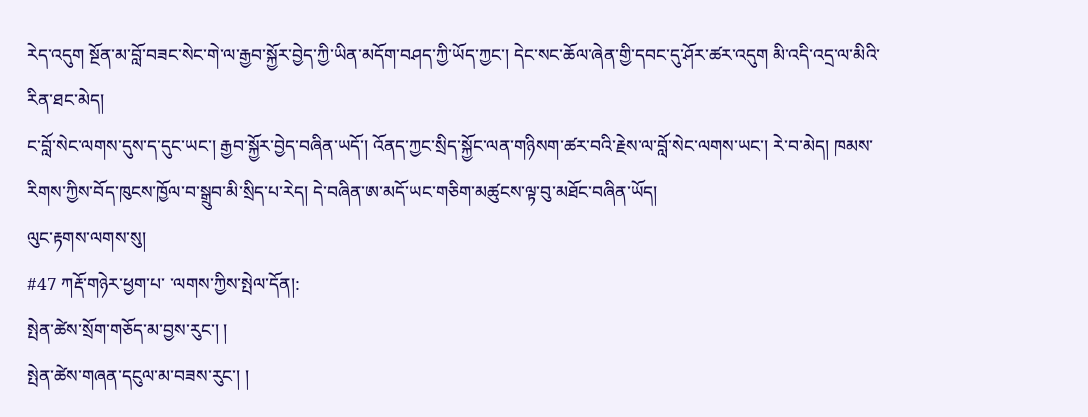རེད་འདུག སྔོན་མ་བློ་བཟང་སེང་གེ་ལ་རྒྱབ་སྐྱོར་བྱེད་ཀྱི་ཡིན་མདོག་བཤད་ཀྱི་ཡོད་ཀྱང་། དེང་སང་ཆོལ་ཞེན་གྱི་དབང་དུ་ཤོར་ཚར་འདུག མི་འདི་འདྲ་ལ་མིའི་རིན་ཐང་མེད།
ང་བློ་སེང་ལགས་དུས་ད་དུང་ཡང་། རྒྱབ་སྐྱོར་བྱེད་བཞིན་ཡདོ་། འོནད་ཀྱང་སྲིད་སྐྱོང་ལན་གཉིསག་ཚར་བའི་རྗེས་ལ་བློ་སེང་ལགས་ཡང་། རེ་བ་མེད། ཁམས་རིགས་ཀྱིས་བོད་ཁུངས་ཁྱོལ་བ་སྒྲུབ་མི་སྲིད་པ་རེད། དེ་བཞིན་ཨ་མདོ་ཡང་གཅིག་མཚུངས་ལྟ་བུ་མཐོང་བཞིན་ཡོད།
ལུང་རྟགས་ལགས་སུ།
#47 ཀརྡོ་གཉེར་ཕྱག་པ་ ་ལགས་ཀྱིས་སྤེལ་དོན།:
སྤེན་ཚེས་སྲོག་གཅོད་མ་བྱས་རུང་། །
སྤེན་ཚེས་གཞན་དངུལ་མ་བཟས་རུང་། །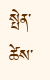སྤེན་ཚེས་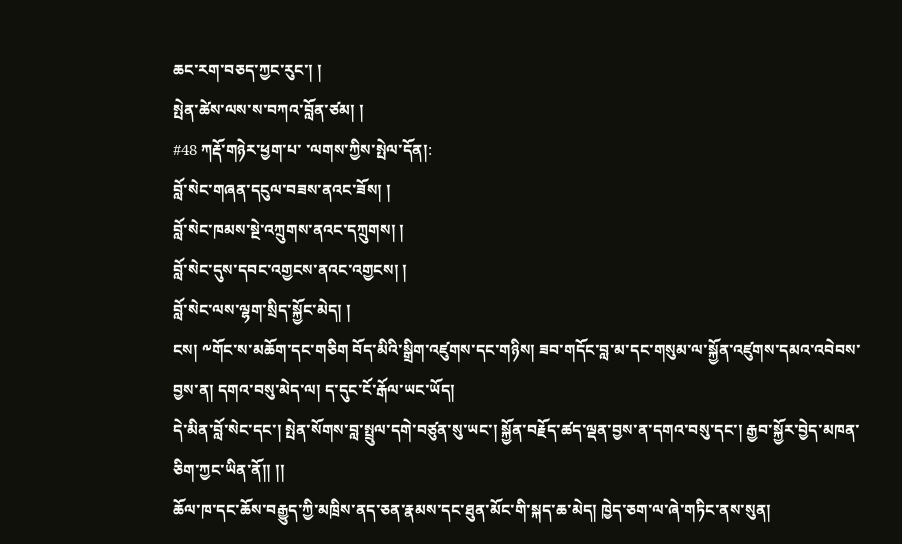ཆང་རག་བཅད་ཀྱང་རུང་། །
སྤེན་ཚེས་ལས་ས་བཀའ་བློན་ཙམ། །
#48 ཀརྡོ་གཉེར་ཕྱག་པ་ ་ལགས་ཀྱིས་སྤེལ་དོན།:
བློ་སེང་གཞན་དངུལ་བཟས་ནའང་ཟོས། །
བློ་སེང་ཁམས་སྔེ་འཀྲུགས་ནའང་དཀྲུགས། །
བློ་སེང་དུས་དབང་འགྱངས་ནའང་འགྱངས། །
བློ་སེང་ལས་ལྷག་སྲིད་སྐྱོང་མེད། །
ངས། ༸གོང་ས་མཆོག་དང་གཅིག བོད་མིའི་སྒྲིག་འཛུགས་དང་གཉིས། ཟབ་གདོང་བླ་མ་དང་གསུམ་ལ་སྐྱོན་འཛུགས་དམའ་འབེབས་བྱས་ན། དགའ་བསུ་མེད་ལ། ད་དུང་ངོ་རྒོལ་ཡང་ཡོད།
དེ་མིན་བློ་སེང་དང་། སྤེན་སོགས་བླ་སྤྲུལ་དགེ་བཙུན་སུ་ཡང་། སྐྱོན་བརྗོད་ཚད་ལྡན་བྱས་ན་དགའ་བསུ་དང་། རྒྱབ་སྐྱོར་བྱེད་མཁན་ཅིག་ཀྱང་ཡིན་ནོ།། །།
ཆོལ་ཁ་དང་ཆོས་བརྒྱུད་ཀྱི་མཁྲིས་ནད་ཅན་རྣམས་དང་ཐུན་མོང་གི་སྐད་ཆ་མེད། ཁྱེད་ཅག་ལ་ཞེ་གཏིང་ནས་སུན།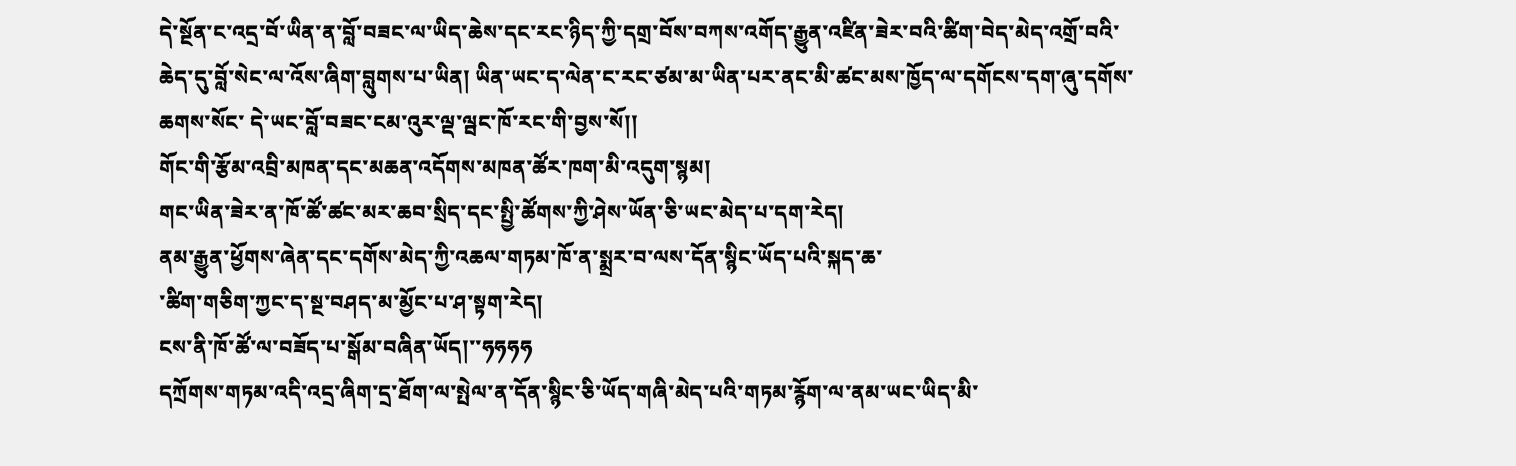དེ་སྔོན་ང་འདྲ་བོ་ཡིན་ན་བློ་བཟང་ལ་ཡིད་ཆེས་དང་རང་ཉིད་ཀྱི་དགྲ་བོས་བཀས་འགོད་རྒྱུན་འཛིན་ཟེར་བའི་ཚིག་བེད་མེད་འགྲོ་བའི་ཆེད་དུ་བློ་སེང་ལ་འོས་ཞིག་བླུགས་པ་ཡིན། ཡིན་ཡང་ད་ལེན་ང་རང་ཙམ་མ་ཡིན་པར་ནང་མི་ཚང་མས་ཁྱོད་ལ་དགོངས་དག་ཞུ་དགོས་ཆགས་སོང་ དེ་ཡང་བློ་བཟང་ངམ་འུར་ལྡ་ལྦང་ཁོ་རང་གི་བྱས་སོ།།
གོང་གི་རྩོམ་འབྲི་མཁན་དང་མཆན་འདོགས་མཁན་ཚོར་ཁག་མི་འདུག་སྙམ།
གང་ཡིན་ཟེར་ན་ཁོ་ཚོ་ཚང་མར་ཆབ་སྲིད་དང་སྤྱི་ཚོགས་ཀྱི་ཤེས་ཡོན་ཅི་ཡང་མེད་པ་དག་རེད།
ནམ་རྒྱུན་ཕྱོགས་ཞེན་དང་དགོས་མེད་ཀྱི་འཆལ་གཏམ་ཁོ་ན་སྨྲར་བ་ལས་དོན་སྙིང་ཡོད་པའི་སྐད་ཆ་
་ཚིག་གཅིག་ཀྱང་ད་སྔ་བཤད་མ་མྱོང་པ་ཤ་སྟག་རེད།
ངས་ནི་ཁོ་ཚོ་ལ་བཟོད་པ་སྒོམ་བཞིན་ཡོད།་་ཧཧཧཧ
དཀྲོགས་གཏམ་འདི་འདྲ་ཞིག་དྲ་ཐོག་ལ་སྤེལ་ན་དོན་སྙིང་ཅི་ཡོད་གཞི་མེད་པའི་གཏམ་རྙོག་ལ་ནམ་ཡང་ཡིད་མི་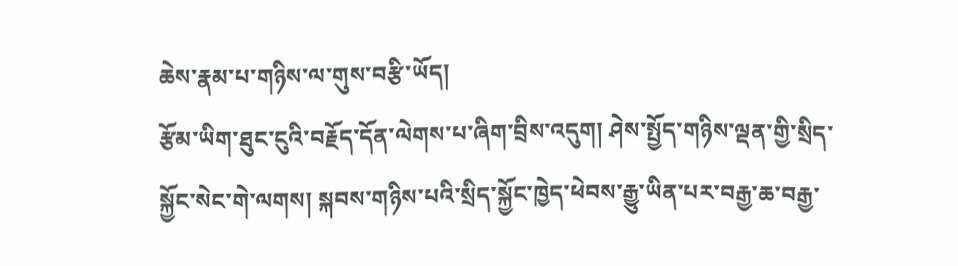ཆེས་རྣམ་པ་གཉིས་ལ་གུས་བརྩི་ཡོད།
རྩོམ་ཡིག་ཐུང་ངུའི་བརྗོད་དོན་ལེགས་པ་ཞིག་བྲིས་འདུག། ཤེས་སྤྱོད་གཉིས་ལྡན་གྱི་སྲིད་སྐྱོང་སེང་གེ་ལགས། སྐབས་གཉིས་པའི་སྲིད་སྐྱོང་ཁྱེད་ཕེབས་རྒྱུ་ཡིན་པར་བརྒྱ་ཆ་བརྒྱ་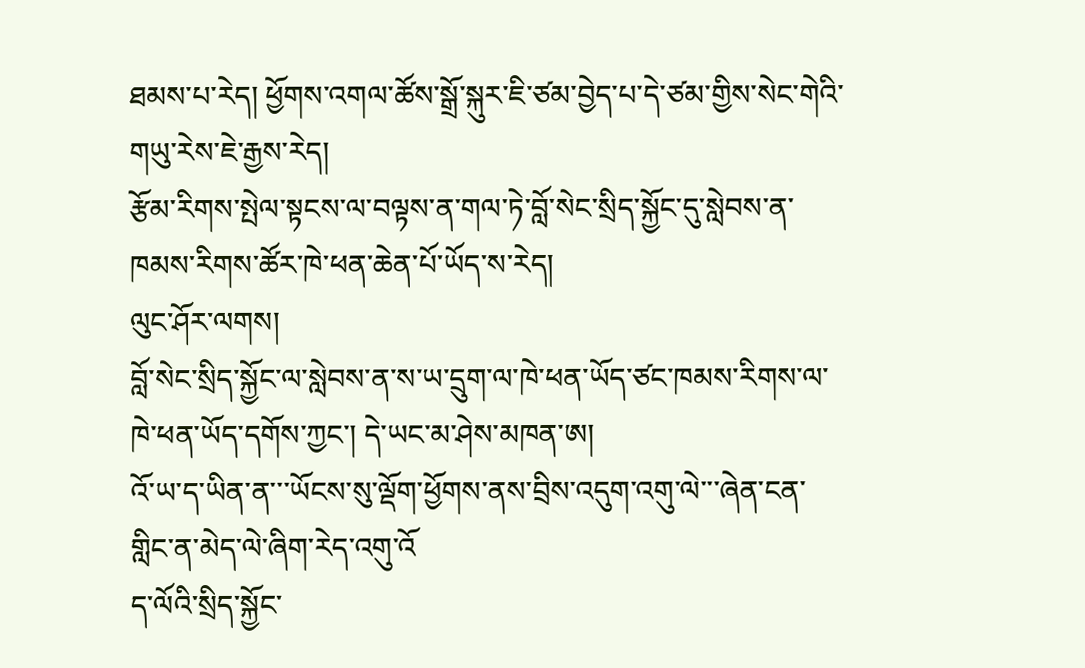ཐམས་པ་རེད། ཕྱོགས་འགལ་ཚོས་སྒྲོ་སྐུར་ཇི་ཙམ་བྱེད་པ་དེ་ཙམ་གྱིས་སེང་གེའི་གཡུ་རེས་ཇེ་རྒྱས་རེད།
རྩོམ་རིགས་སྤེལ་སྟངས་ལ་བལྟས་ན་གལ་ཏེ་བློ་སེང་སྲིད་སྐྱོང་དུ་སླེབས་ན་ཁམས་རིགས་ཚོར་ཁེ་ཕན་ཆེན་པོ་ཡོད་ས་རེད།
ལུང་ཤོར་ལགས།
བློ་སེང་སྲིད་སྐྱོང་ལ་སླེབས་ན་ས་ཡ་དྲུག་ལ་ཁེ་ཕན་ཡོད་ཙང་ཁམས་རིགས་ལ་ཁེ་ཕན་ཡོད་དགོས་ཀྱང་། དེ་ཡང་མ་ཤེས་མཁན་ཨ།
འོ་ཡ་ད་ཡིན་ན་་་ཡོངས་སུ་ལྡོག་ཕྱོགས་ནས་བྲིས་འདུག་འགུ་ལེ་་་ཞེན་ངན་གླིང་ན་མེད་ལེ་ཞིག་རེད་འགུ་འོ
ད་ལོའི་སྲིད་སྐྱོང་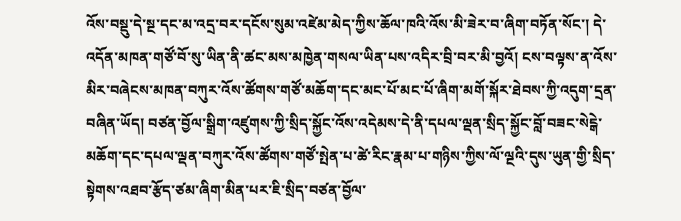འོས་བསྡུ་དེ་སྔ་དང་མ་འདྲ་བར་དངོས་སུམ་འཛེམ་མེད་ཀྱིས་ཆོལ་ཁའི་འོས་མི་ཟེར་བ་ཞིག་བཏོན་སོང་། དེ་འདོན་མཁན་གཙོ་བོ་སུ་ཡིན་ནི་ཚང་མས་མཁྱེན་གསལ་ཡིན་པས་འདིར་བྲི་བར་མི་བྱའོ། ངས་བལྟས་ན་འོས་མིར་བཞེངས་མཁན་བཀུར་འོས་ཚོགས་གཙོ་མཆོག་དང་མང་པོ་མང་པོ་ཞིག་མགོ་སྐོར་ཐེབས་ཀྱི་འདུག་དྲན་བཞིན་ཡོད། བཙན་བྱོལ་སྒྲིག་འཛུགས་ཀྱི་སྲིད་སྐྱོང་འོས་འདེམས་དེ་ནི་དཔལ་ལྡན་སྲིད་སྐྱོང་བློ་བཟང་སེངྒེ་མཆོག་དང་དཔལ་ལྡན་བཀུར་འོས་ཚོགས་གཙོ་སྤེན་པ་ཚེ་རིང་རྣམ་པ་གཉིས་ཀྱིས་ལོ་ལྔའི་དུས་ཡུན་གྱི་སྲིད་སྟེགས་འཐབ་རྩོད་ཙམ་ཞིག་མིན་པར་ཇི་སྲིད་བཙན་བྱོལ་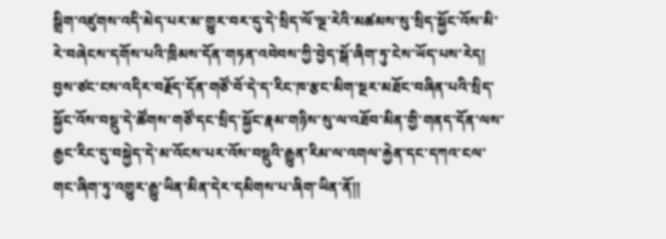སྒྲིག་འཛུགས་འདི་མེད་པར་མ་གྱུར་བར་དུ་དེ་སྲིད་ལོ་ལྔ་རེའི་མཚམས་སུ་སྲིད་སྐྱོང་འོས་མི་རེ་བཞེངས་དགོས་པའི་ཁྲིམས་དོན་གཏན་འབེབས་ཀྱི་བྱེད་སྒོ་ཞིག་ཏུ་ངེས་ཡོད་པས་རེད། བྱས་ཙང་ངས་འདིར་བརྗོད་དོན་གཙོ་བོ་དེ་ད་རིང་ཁ་རྩང་མིག་སྔར་མཐོང་བཞིན་པའི་སྲིད་སྐྱོང་འོས་བསྡུ་དེ་ཚོགས་གཙོ་དང་སྲིད་སྐྱོང་རྣམ་གཉིས་སུ་ལ་འཐོབ་མིན་གྱི་གནད་དོན་ལས་རྒྱང་རིང་དུ་བསྐྱེད་དེ་མ་འོངས་པར་འོས་བསྡུའི་རྒྱུན་རིམ་ལ་འགལ་རྐྱེན་དང་དཀའ་ངལ་གང་ཞིག་ཏུ་འགྱུར་རྒྱུ་ཡིན་མིན་དེར་དམིགས་པ་ཞིག་ཡིན་ནོ།།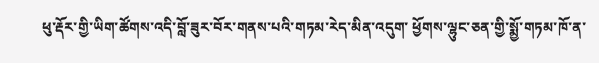ཕུ་རྡོར་གྱི་ཡིག་ཚོགས་འདི་བློ་ཟུར་བོར་གནས་པའི་གཏམ་རེད་མིན་འདུག་ ཕྱོགས་ལྷུང་ཅན་གྱི་སྨྱོ་གཏམ་ཁོ་ན་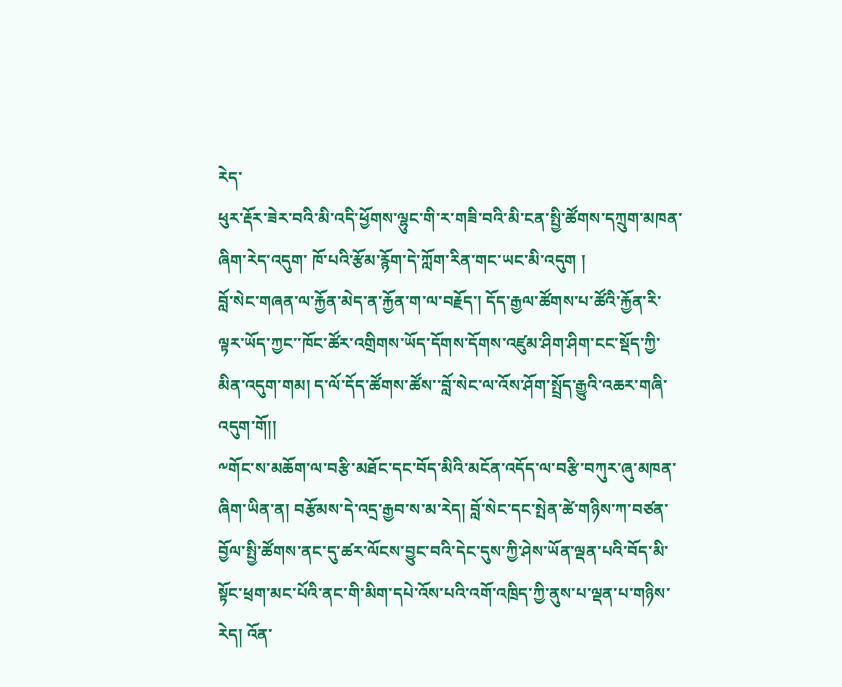རེད་
ཕུར་རྡོར་ཟེར་བའི་མི་འདི་ཕྱོགས་ལྷུང་གི་ར་གཟི་བའི་མི་ངན་སྤྱི་ཚོགས་དཀྲུག་མཁན་ཞིག་རེད་འདུག་ ཁོ་པའི་རྩོམ་རྙོག་དེ་ཀློག་རིན་གང་ཡང་མི་འདུག །
བློ་སེང་གཞན་ལ་རྐྱོན་མེད་ན་རྐྱོན་ག་ལ་བརྗོད་། དོད་རྒྱལ་ཚོགས་པ་ཚོའི་རྐྱོན་རི་ལྟར་ཡོད་ཀྱང་་ཁོང་ཚོར་འགྲིགས་ཡོད་དོགས་དོགས་འཛུམ་ཤིག་ཤིག་ངང་སྡོད་ཀྱི་མིན་འདུག་གམ། ད་ལོ་དོད་ཚོགས་ཚོས་་བློ་སེང་ལ་འོས་ཤོག་སྤྲོད་རྒྱུའི་འཆར་གཞི་འདུག་གོ།།
༸གོང་ས་མཆོག་ལ་བརྩི་མཐོང་དང་བོད་མིའི་མངོན་འདོད་ལ་བརྩི་བཀུར་ཞུ་མཁན་ཞིག་ཡིན་ན། བརྩོམས་དེ་འདྲ་རྒྱབ་ས་མ་རེད། བློ་སེང་དང་སྤེན་ཚེ་གཉིས་ཀ་བཙན་བྱོལ་སྤྱི་ཚོགས་ནང་དུ་ཚར་ལོངས་བྱུང་བའི་དེང་དུས་ཀྱི་ཤེས་ཡོན་ལྡན་པའི་བོད་མི་སྟོང་ཕྲག་མང་པོའི་ནང་གི་མིག་དཔེ་འོས་པའི་འགོ་འཁྲིད་ཀྱི་ནུས་པ་ལྡན་པ་གཉིས་རེད། འོན་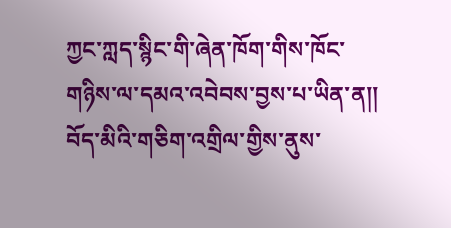ཀྱང་ཀླད་སྙིང་གི་ཞེན་ཁོག་གིས་ཁོང་གཉིས་ལ་དམའ་འབེབས་བྱས་པ་ཡིན་ན།། བོད་མིའི་གཅིག་འགྲིལ་གྱིས་ནུས་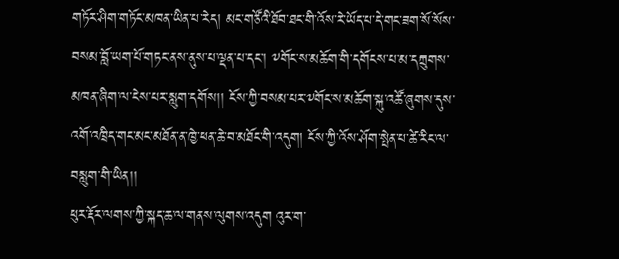གཏོར་ཤིག་གཏོང་མཁན་ཡིན་པ་རེད། མང་གཙོའི་ཐོབ་ཐང་གི་འོས་རེ་ཡོད་པ་དེ་གང་ཟག་སོ་སོས་བསམ་བློ་ཡག་པོ་གཏང་ནས་ནུས་པ་ལྡན་པ་དང་། ༸གོང་ས་མཆོག་གི་དགོངས་པ་མ་དཀྲུགས་མཁན་ཞིག་ལ་ངེས་པར་སླུག་དགོས།། ངོས་ཀྱི་བསམ་པར་༸གོང་ས་མཆོག་སྐུ་འཚོ་ཞུགས་དུས་འགོ་འཁྲིད་གང་མང་མཐོན་ན་ཁྱེ་ཕན་ཆེ་བ་མཐོང་གི་འདུག། ངོས་ཀྱི་འོས་ཤོག་སྤེན་པ་ཚེ་རིང་ལ་བསླུག་གི་ཡིན།།
ཕུར་རྡོར་ལགས་ཀྱི་སྐད་ཆ་ལ་གནས་ལུགས་འདུག འུར་ག་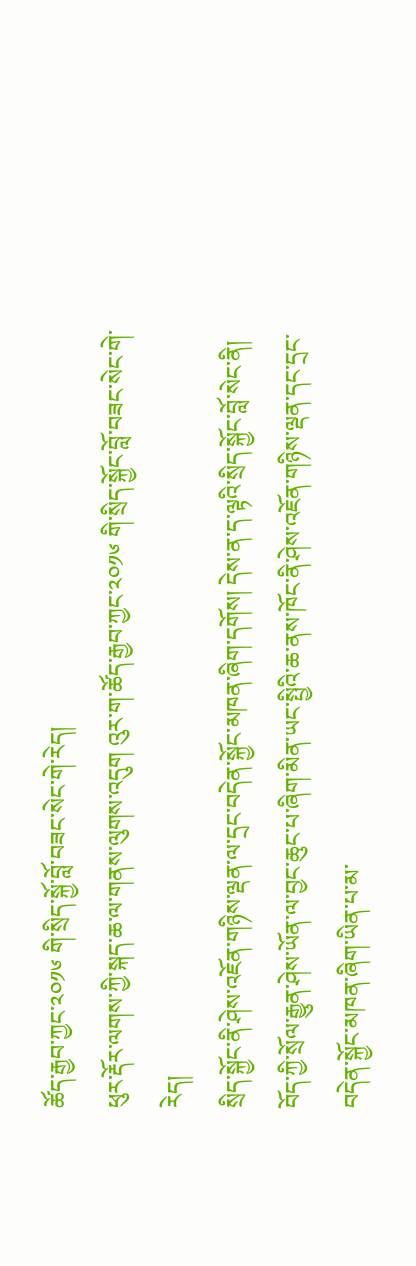ཚོད་རྒྱབ་ཀྱང་༢༠༡༦ གི་སྲིད་སྐྱོ་བློ་བཟང་སེང་གེ་རེད།
ཕུར་རྡོར་ལགས་ཀྱི་སྐད་ཆ་ལ་གནས་ལུགས་འདུག འུར་ག་ཚོད་རྒྱབ་ཀྱང་༢༠༡༦ གི་སྲིད་སྐྱོང་བློ་བཟང་སེང་གེ་རེད།
སྲིད་སྐྱོང་ནི་ཤེས་འཇོན་གཉིས་ལྡན་ལ་དྲང་བདེན་སྐྱོང་མཁན་ཞིག་དགོས། དེས་ན་ད་ལྟའི་སྲིད་སྐྱོང་བློ་སེང་ནི། བོད་ཀྱི་སྲོལ་རྒྱུན་ཤེས་ཡོན་ལ་བྱང་ཆུང་པ་ཞིག་མིན་ཡང་སྤྱིའི་ཆ་ནས་ཁོང་ནི་ཤེས་འཇོན་གཉིས་ལྡན་དང་དྲང་བདེན་སྐྱོང་མཁན་ཞིག་ཡིན་པ་མ་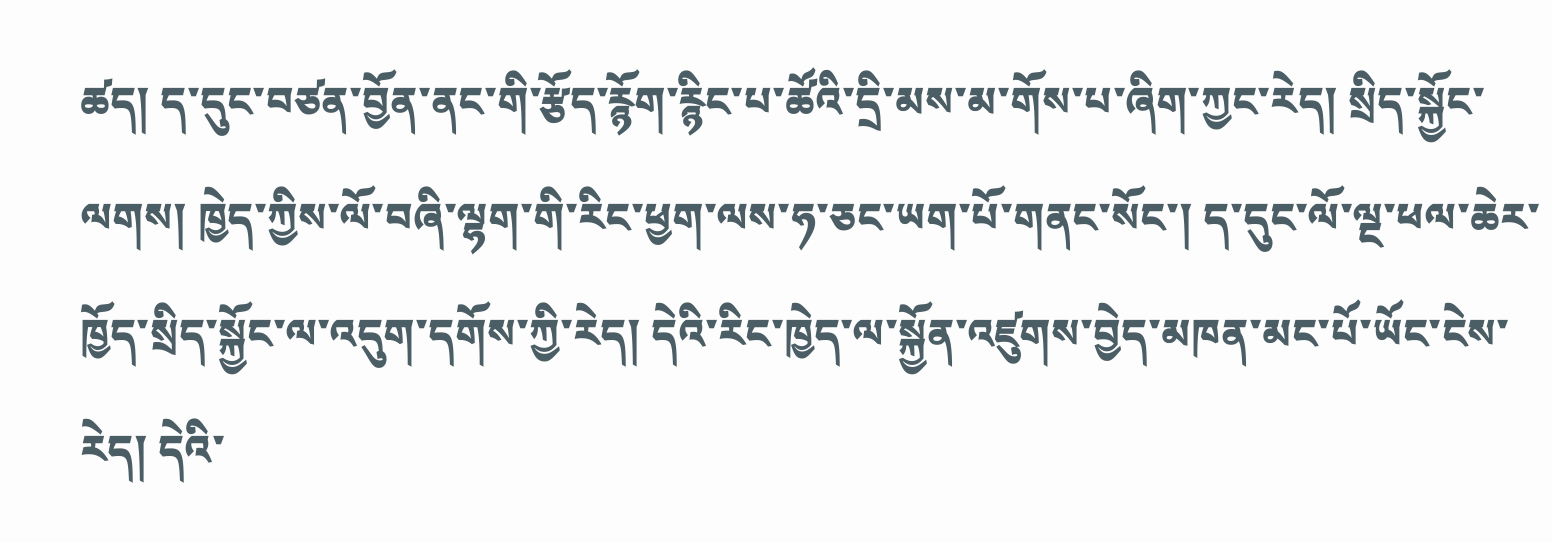ཚད། ད་དུང་བཙན་བྱོན་ནང་གི་རྩོད་རྙོག་རྙིང་པ་ཚོའི་དྲི་མས་མ་གོས་པ་ཞིག་ཀྱང་རེད། སྲིད་སྐྱོང་ལགས། ཁྱེད་ཀྱིས་ལོ་བཞི་ལྷག་གི་རིང་ཕྱག་ལས་ཧ་ཅང་ཡག་པོ་གནང་སོང་། ད་དུང་ལོ་ལྔ་ཕལ་ཆེར་ཁྱོད་སྲིད་སྐྱོང་ལ་འདུག་དགོས་ཀྱི་རེད། དེའི་རིང་ཁྱེད་ལ་སྐྱོན་འཛུགས་བྱེད་མཁན་མང་པོ་ཡོང་ངེས་རེད། དེའི་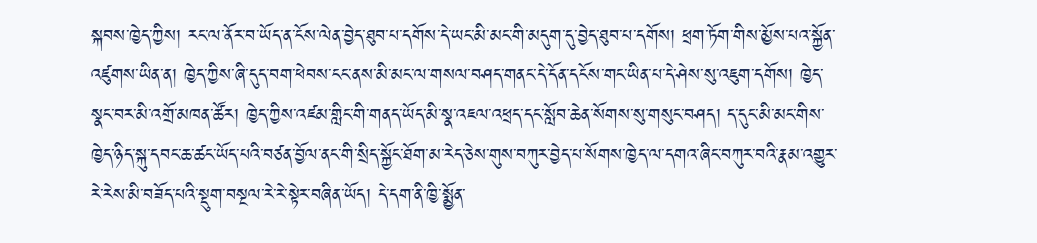སྐབས་ཁྱེད་ཀྱིས། རང་ལ་ནོར་བ་ཡོད་ན་ངོས་ལེན་བྱེད་ཐུབ་པ་དགོས་དེ་ཡང་མི་མང་གི་མདུག་དུ་བྱེད་ཐུབ་པ་དགོས། ཕྲག་ཏོག་གིས་མྱོས་པའ་སྐྱོན་འཛུགས་ཡིན་ན། ཁྱེད་ཀྱིས་ཞི་དུད་བག་ཕེབས་ངང་ནས་མི་མང་ལ་གསལ་བཤད་གནང་དེ་དོན་དངོས་གང་ཡིན་པ་དེ་ཤེས་སུ་འཇུག་དགོས། ཁྱེད་སྣང་བར་མི་འགྲོ་མཁན་ཚོར། ཁྱེད་ཀྱིས་འཛམ་གླིང་གི་གནད་ཡོད་མི་སྣ་འཇལ་འཕྲད་དང་སློབ་ཆེན་སོགས་སུ་གསུང་བཤད། ད་དུང་མི་མང་གིས་ཁྱེད་ཉིད་སྐུ་དབང་ཆ་ཚང་ཡོད་པའི་བཙན་བྱོལ་ནང་གི་སྲིད་སྐྱོང་ཐོག་མ་རེད་ཅེས་གུས་བཀུར་བྱེད་པ་སོགས་ཁྱེད་ལ་དགའ་ཞིང་བཀུར་བའི་རྣམ་འགྱུར་རེ་རེས་མི་བཟོད་པའི་སྡུག་བསྔལ་རེ་རེ་སྟེར་བཞིན་ཡོད། དེ་དག་ནི་ཁྱི་སྨྱོན་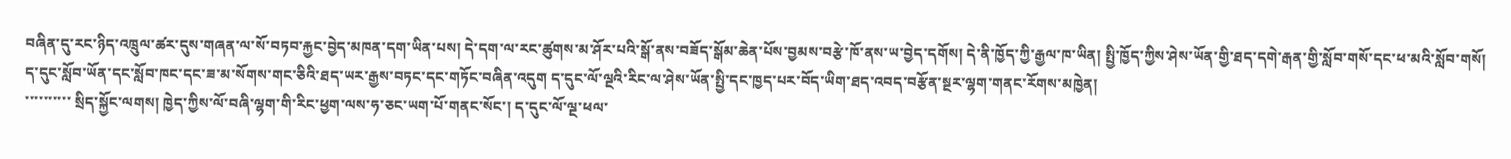བཞིན་དུ་རང་ཉིད་འཁྲུལ་ཚར་དུས་གཞན་ལ་སོ་བཏབ་རྐྱང་བྱེད་མཁན་དག་ཡིན་པས། དེ་དག་ལ་རང་ཚུགས་མ་ཤོར་པའི་སྒོ་ནས་བཟོད་སྒོམ་ཆེན་པོས་བྱམས་བརྩེ་ཁོ་ནས་ཡ་བྱེད་དགོས། དེ་ནི་ཁྱོད་ཀྱི་རྒྱལ་ཁ་ཡིན། སྤྱི་ཁྱོད་ཀྱིས་ཤེས་ཡོན་གྱི་ཐད་དགེ་རྒན་གྱི་སློབ་གསོ་དང་ཕ་མའི་སློབ་གསོ། ད་དུང་སློབ་ཡོན་དང་སློབ་ཁང་དང་ཟ་མ་སོགས་གང་ཅིའི་ཐད་ཡར་རྒྱས་བཏང་དང་གཏོང་བཞིན་འདུག ད་དུང་ལོ་ལྔའི་རིང་ལ་ཤེས་ཡོན་སྤྱི་དང་ཁྱད་པར་བོད་ཡིག་ཐད་འབད་བརྩོན་སྔར་ལྷག་གནང་རོགས་མཁྱེན།
་་་་་་་་་་ སྲིད་སྐྱོང་ལགས། ཁྱེད་ཀྱིས་ལོ་བཞི་ལྷག་གི་རིང་ཕྱག་ལས་ཧ་ཅང་ཡག་པོ་གནང་སོང་། ད་དུང་ལོ་ལྔ་ཕལ་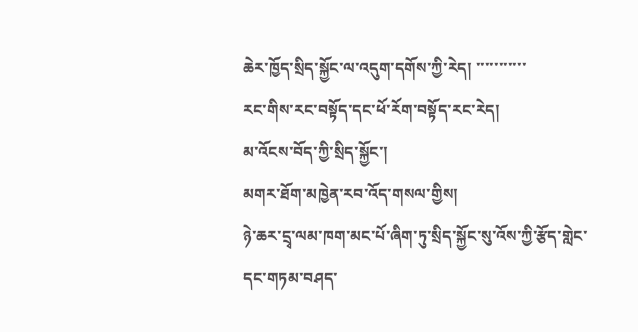ཆེར་ཁྱོད་སྲིད་སྐྱོང་ལ་འདུག་དགོས་ཀྱི་རེད། ་་་་་་་་་་་
རང་གིས་རང་བསྟོད་དང་ཕོ་རོག་བསྟོད་རང་རེད།
མ་འོངས་བོད་ཀྱི་སྲིད་སྐྱོང་།
མགར་ཐོག་མཁྱེན་རབ་འོད་གསལ་གྱིས།
ཉེ་ཆར་དྲྭ་ལམ་ཁག་མང་པོ་ཞིག་ཏུ་སྲིད་སྐྱོང་སུ་འོས་ཀྱི་རྩོད་གླེང་དང་གཏམ་བཤད་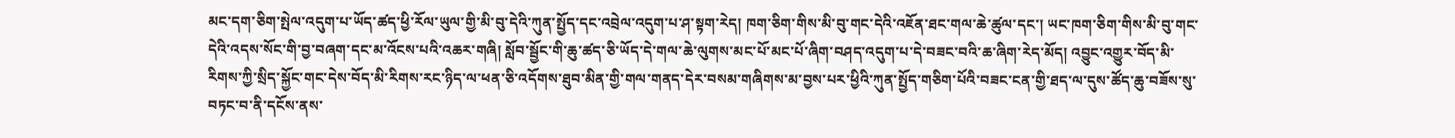མང་དག་ཅིག་སྤེལ་འདུག་པ་ཡོད་ཚད་ཕྱི་རོལ་ཡུལ་གྱི་མི་བུ་དེའི་ཀུན་སྤྱོད་དང་འབྲེལ་འདུག་པ་ཤ་སྟག་རེད། ཁག་ཅིག་གིས་མི་བུ་གང་དེའི་འཇོན་ཐང་གལ་ཆེ་ཚུལ་དང་། ཡང་ཁག་ཅིག་གིས་མི་བུ་གང་དེའི་འདས་སོང་གི་བྱ་བཞག་དང་མ་འོངས་པའི་འཆར་གཞི། སློབ་སྦྱོང་གི་ཆུ་ཚད་ཅི་ཡོད་དེ་གལ་ཆེ་ལུགས་མང་པོ་མང་པོ་ཞིག་བཤད་འདུག་པ་དེ་བཟང་བའི་ཆ་ཞིག་རེད་མོད། འབྱུང་འགྱུར་བོད་མི་རིགས་ཀྱི་སྲིད་སྐྱོང་གང་དེས་བོད་མི་རིགས་རང་ཉིད་ལ་ཕན་ཅི་འདོགས་ཐུབ་མིན་གྱི་གལ་གནད་དེར་བསམ་གཞིགས་མ་བྱས་པར་ཕྱིའི་ཀུན་སྤྱོད་གཅིག་པོའི་བཟང་ངན་གྱི་ཐད་ལ་དུས་ཚོད་ཆུ་བཟོས་སུ་བཏང་བ་ནི་དངོས་ནས་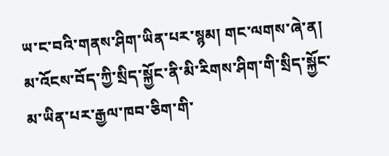ཡ་ང་བའི་གནས་ཤིག་ཡིན་པར་སྙམ། གང་ལགས་ཞེ་ན། མ་འོངས་བོད་ཀྱི་སྲིད་སྐྱོང་ནི་མི་རིགས་ཤིག་གི་སྲིད་སྐྱོང་མ་ཡིན་པར་རྒྱལ་ཁབ་ཅིག་གི་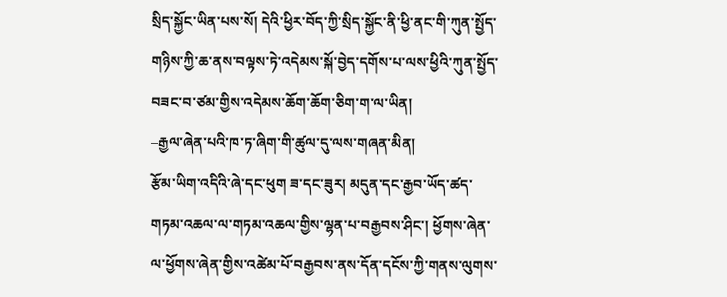སྲིད་སྐྱོང་ཡིན་པས་སོ། དེའི་ཕྱིར་བོད་ཀྱི་སྲིད་སྐྱོང་ནི་ཕྱི་ནང་གི་ཀུན་སྤྱོད་གཉིས་ཀྱི་ཆ་ནས་བལྟས་ཏེ་འདེམས་སྐོ་བྱེད་དགོས་པ་ལས་ཕྱིའི་ཀུན་སྤྱོད་བཟང་བ་ཙམ་གྱིས་འདེམས་ཆོག་ཆོག་ཅིག་ག་ལ་ཡིན།
–རྒྱལ་ཞེན་པའི་ཁ་ཏ་ཞིག་གི་ཚུལ་དུ་ལས་གཞན་མིན།
རྩོམ་ཡིག་འདིའི་ཞེ་དང་ཕུག ཟ་དང་ཟུར། མདུན་དང་རྒྱབ་ཡོད་ཚད་གཏམ་འཆལ་ལ་གཏམ་འཆལ་གྱིས་ལྷན་པ་བརྒྱབས་ཤིང་། ཕྱོགས་ཞེན་ལ་ཕྱོགས་ཞེན་གྱིས་འཚེམ་པོ་བརྒྱབས་ནས་དོན་དངོས་ཀྱི་གནས་ལུགས་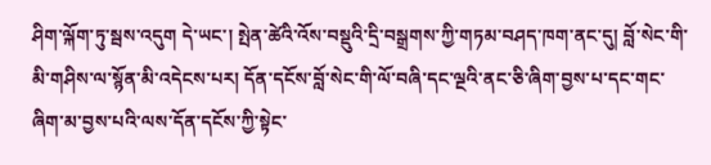ཤིག་ལྐོག་ཏུ་སྦས་འདུག དེ་ཡང་། སྤེན་ཚེའི་འོས་བསྡུའི་དྲི་བསྒྲགས་ཀྱི་གཏམ་བཤད་ཁག་ནང་དུ། བློ་སེང་གི་མི་གཤིས་ལ་སྙོན་མི་འདེངས་པར། དོན་དངོས་བློ་སེང་གི་ལོ་བཞི་དང་ལྔའི་ནང་ཅི་ཞིག་བྱས་པ་དང་གང་ཞིག་མ་བྱས་པའི་ལས་དོན་དངོས་ཀྱི་སྟེང་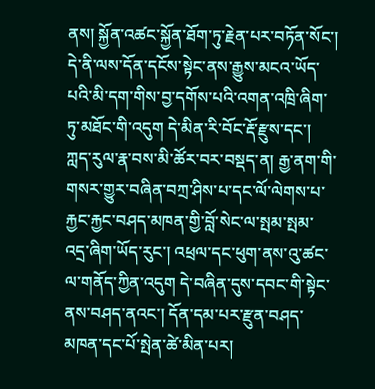ནས། སྐྱོན་འཚང་སྐྱོན་ཐོག་ཏུ་རྗེན་པར་བཏོན་སོང་། དེ་ནི་ལས་དོན་དངོས་སྟེང་ནས་རྒྱུས་མངའ་ཡོད་པའི་མི་དག་གིས་བྱ་དགོས་པའི་འགན་འཁྲི་ཞིག་ཏུ་མཐོང་གི་འདུག དེ་མིན་རི་བོང་རྡོ་རྫུས་དང་། ཀླད་རུལ་རྣ་བས་མི་ཚོར་བར་བསྡད་ན། རྒྱ་ནག་གི་གསར་གྱུར་བཞིན་བཀྲ་ཤིས་པ་དང་ལོ་ལེགས་པ་རྐྱང་རྐྱང་བཤད་མཁན་གྱི་བློ་སེང་ལ་སྤམ་སྤམ་འདྲ་ཞིག་ཡོད་རུང་། འཕྲལ་དང་ཕུག་ནས་འུ་ཚང་ལ་གནོད་ཀྱིན་འདུག དེ་བཞིན་དུས་དབང་གི་སྟེང་ནས་བཤད་ནའང་། དོན་དམ་པར་རྫུན་བཤད་མཁན་དང་པོ་སྤེན་ཚེ་མིན་པར།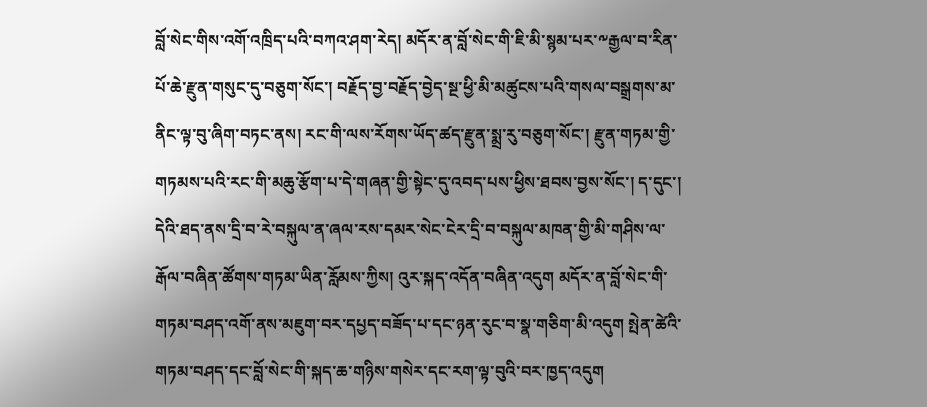བློ་སེང་གིས་འགོ་འཁྲིད་པའི་བཀའ་ཤག་རེད། མདོར་ན་བློ་སེང་གི་ཇི་མི་སྙམ་པར་༸རྒྱལ་བ་རིན་པོ་ཆེ་རྫུན་གསུང་དུ་བཅུག་སོང་། བརྗོད་བྱ་བརྗོད་བྱེད་སྔ་ཕྱི་མི་མཚུངས་པའི་གསལ་བསྒྲགས་མ་ནིང་ལྟ་བུ་ཞིག་བཏང་ནས། རང་གི་ལས་རོགས་ཡོད་ཚད་རྫུན་སྨྲ་རུ་བཅུག་སོང་། རྫུན་གཏམ་གྱི་གཏམས་པའི་རང་གི་མཆུ་རྩོག་པ་དེ་གཞན་གྱི་སྟེང་དུ་འབད་པས་ཕྱིས་ཐབས་བྱས་སོང་། ད་དུང་། དེའི་ཐད་ནས་དྲི་བ་རེ་བསྐུལ་ན་ཞལ་རས་དམར་སེང་ངེར་དྲི་བ་བསྐུལ་མཁན་གྱི་མི་གཤིས་ལ་རྒོལ་བཞིན་ཚོགས་གཏམ་ཡིན་རློམས་ཀྱིས། འུར་སྐད་འདོན་བཞིན་འདུག མདོར་ན་བློ་སེང་གི་གཏམ་བཤད་འགོ་ནས་མཇུག་བར་དཔྱད་བཟོད་པ་དང་ཉན་རུང་བ་སྣ་གཅིག་མི་འདུག སྤེན་ཚེའི་གཏམ་བཤད་དང་བློ་སེང་གི་སྐད་ཆ་གཉིས་གསེར་དང་རག་ལྟ་བུའི་བར་ཁྱད་འདུག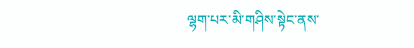ལྷག་པར་མི་གཤིས་སྟེང་ནས་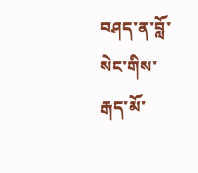བཤད་ན་བློ་སེང་གིས་རྒད་མོ་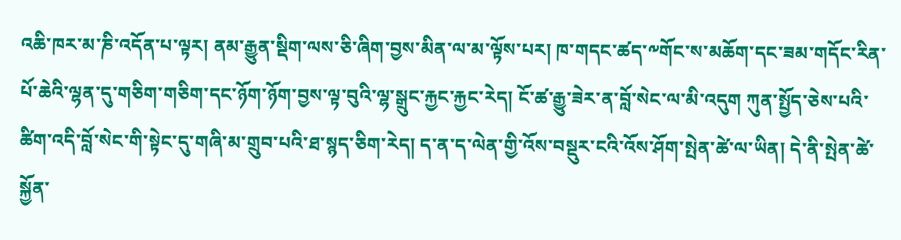འཆི་ཁར་མ་ཎི་འདོན་པ་ལྟར། ནམ་རྒྱུན་སྡིག་ལས་ཅི་ཞིག་བྱས་མིན་ལ་མ་ལྟོས་པར། ཁ་གདང་ཚད་༸གོང་ས་མཆོག་དང་ཟམ་གདོང་རིན་པོ་ཆེའི་ལྷན་དུ་གཅིག་གཅིག་དང་ཉོག་ཉོག་བྱས་ལྟ་བུའི་ལྷ་སྒྲུང་རྐྱང་རྐྱང་རེད། ངོ་ཚ་རྒྱུ་ཟེར་ན་བློ་སེང་ལ་མི་འདུག ཀུན་སྤྱོད་ཅེས་པའི་ཚིག་འདི་བློ་སེང་གི་སྟེང་དུ་གཞི་མ་གྲུབ་པའི་ཐ་སྙད་ཅིག་རེད། ད་ན་ད་ལེན་གྱི་འོས་བསྡུར་ངའི་འོས་ཤོག་སྤེན་ཚེ་ལ་ཡིན། དེ་ནི་སྤེན་ཚེ་སྐྱོན་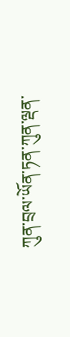ཀུན་བྲལ་ཡོན་ཏན་ཀུན་ལྡན་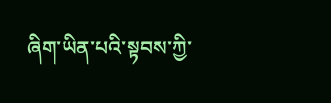ཞིག་ཡིན་པའི་སྟབས་ཀྱི་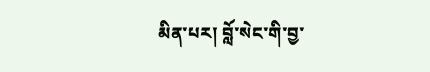མིན་པར། བློ་སེང་གི་བྱ་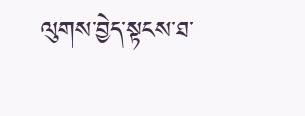ལུགས་བྱེད་སྟངས་ཐ་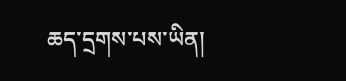ཆད་དྲགས་པས་ཡིན།